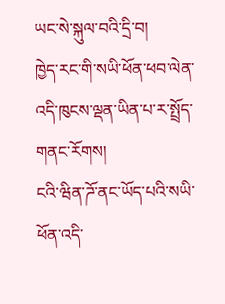ཡང་སེ་སྐུལ་བའི་དྲི་བ།
ཁྱེད་རང་གི་སཡི་ཕོན་ཕབ་ལེན་འདི་ཁུངས་ལྡན་ཡིན་པ་ར་སྤྲོད་གནང་རོགས།
ངའི་ཝིན་ཌོ་ནང་ཡོད་པའི་སཡི་ཕོན་འདི་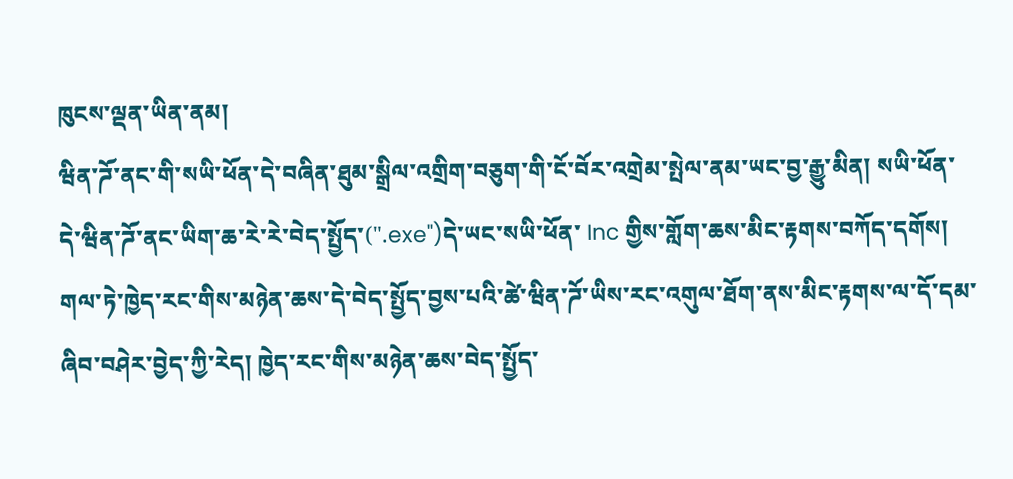ཁུངས་ལྡན་ཡིན་ནམ།
ཝིན་ཌོ་ནང་གི་སཡི་ཕོན་དེ་བཞིན་ཐུམ་སྒྲིལ་འགྲིག་བཅུག་གི་ངོ་བོར་འགྲེམ་སྤེལ་ནམ་ཡང་བྱ་རྒྱུ་མིན། སཡི་ཕོན་དེ་ཝིན་ཌོ་ནང་ཡིག་ཆ་རེ་རེ་བེད་སྤྱོད་(".exe")དེ་ཡང་སཡི་ཕོན་ Inc གྱིས་གློག་ཆས་མིང་རྟགས་བཀོད་དགོས། གལ་ཏེ་ཁྱེད་རང་གིས་མཉེན་ཆས་དེ་བེད་སྤྱོད་བྱས་པའི་ཚེ་ཝིན་ཌོ་ཡིས་རང་འགུལ་ཐོག་ནས་མིང་རྟགས་ལ་དོ་དམ་ཞིབ་བཤེར་བྱེད་ཀྱི་རེད། ཁྱེད་རང་གིས་མཉེན་ཆས་བེད་སྤྱོད་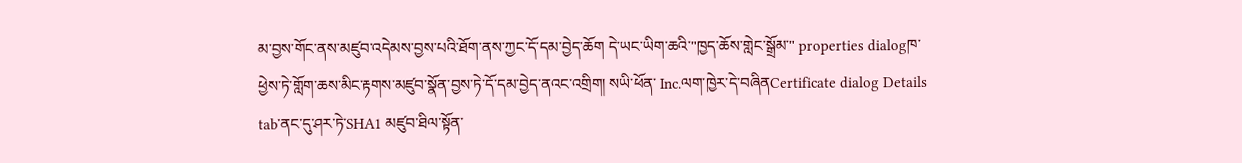མ་བྱས་གོང་ནས་མཛུབ་འདེམས་བྱས་པའི་ཐོག་ནས་ཀྱང་དོ་དམ་བྱེད་ཆོག དེ་ཡང་ཡིག་ཆའི་"ཁྱད་ཆོས་གླེང་སྒྲོམ་" properties dialogཁ་ཕྱེས་ཏེ་གློག་ཆས་མིང་རྟགས་མཛུབ་སྣོན་བྱས་ཏེ་དོ་དམ་བྱེད་ནའང་འགྲིག། སཡི་ཕོན་ Inc.ལག་ཁྱེར་དེ་བཞིནCertificate dialog Details tab་ནང་དུ་ཤར་ཏེ་SHA1 མཛུབ་ཐིལ་སྟོན་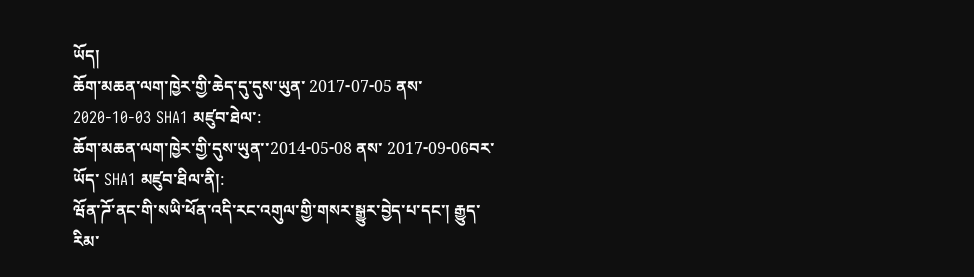ཡོད།
ཆོག་མཆན་ལག་ཁྱེར་གྱི་ཆེད་དུ་དུས་ཡུན་ 2017-07-05 ནས་2020-10-03 SHA1 མཛུབ་ཐེལ་:
ཆོག་མཆན་ལག་ཁྱེར་གྱི་དུས་ཡུན་་2014-05-08 ནས་ 2017-09-06བར་ཡོད་ SHA1 མཛུབ་ཐིལ་ནི།:
ཝོན་ཌོ་ནང་གི་སཡི་ཕོན་འདི་རང་འགུལ་གྱི་གསར་སྒྱུར་བྱེད་པ་དང་། རྒྱུད་རིམ་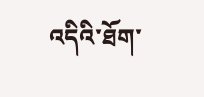འདིའི་ཐོག་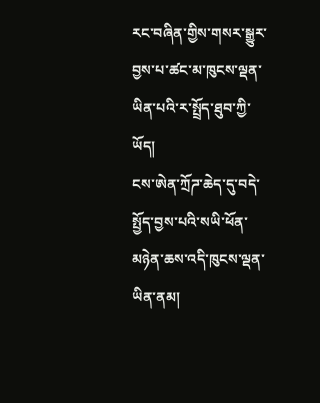རང་བཞིན་གྱིས་གསར་སྒྱུར་བྱས་པ་ཚང་མ་ཁུངས་ལྡན་ཡིན་པའི་ར་སྤྲོད་ཐུབ་ཀྱི་ཡོད།
ངས་ཨེན་ཀྲོཌ་ཆེད་དུ་བདེ་སྤྱོད་བྱས་པའི་སཡི་ཕོན་མཉེན་ཆས་འདི་ཁུངས་ལྡན་ཡིན་ནམ།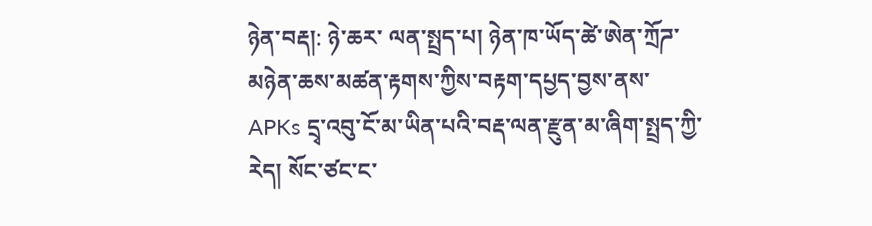ཉེན་བརྡ།: ཉེ་ཆར་ ལན་སྤྲད་པ། ཉེན་ཁ་ཡོད་ཚེ་ཨེན་ཀྲོཌ་མཉེན་ཆས་མཚན་རྟགས་ཀྱིས་བརྟག་དཔྱད་བྱས་ནས་ APKs དྲྭ་འབུ་ངོ་མ་ཡིན་པའི་བརྡ་ལན་རྫུན་མ་ཞིག་སྤྲད་ཀྱི་རེད། སོང་ཙང་ང་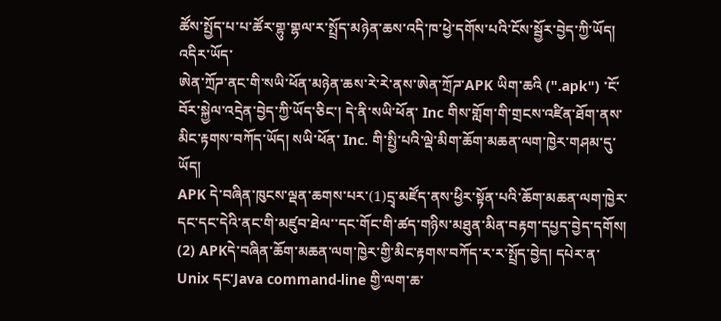ཚོས་སྤྱོད་པ་པ་ཚོར་གྷུ་གྷལ་ར་སྤྲོད་མཉེན་ཆས་འདི་ཁ་ཕྱེ་དགོས་པའི་ངོས་སྦྱོར་བྱེད་ཀྱི་ཡོད། འདིར་ཡོད་
ཨེན་ཀྲོཌ་ནང་གི་སཡི་ཕོན་མཉེན་ཆས་རེ་རེ་ནས་ཨེན་ཀྲོཌ་APK ཡིག་ཆའི (".apk") ་ངོ་བོར་སྐྱེལ་འདྲེན་བྱེད་ཀྱི་ཡོད་ཅིང་། དེ་ནི་སཡི་ཕོན་ Inc གིས་གློག་གི་གྲངས་འཛིན་ཐོག་ནས་མིང་རྟགས་བཀོད་ཡོད། སཡི་ཕོན་ Inc. གི་སྤྱི་པའི་ལྡེ་མིག་ཆོག་མཆན་ལག་ཁྱེར་གཤམ་དུ་ཡོད།
APK དེ་བཞིན་ཁུངས་ལྡན་ཆགས་པར་(1)དྲྭ་མཛོད་ནས་ཕྱིར་སྟོན་པའི་ཆོག་མཆན་ལག་ཁྱེར་དང་དང་དེའི་ནང་གི་མཛུབ་ཐེལ་་དང་གོང་གི་ཚད་གཉིས་མཐུན་མིན་བརྟག་དཔྱད་བྱེད་དགོས། (2) APKདེ་བཞིན་ཆོག་མཆན་ལག་ཁྱེར་གྱི་མིང་རྟགས་བཀོད་ར་ར་སྤྲོད་བྱེད། དཔེར་ན་ Unix དང་Java command-line གྱི་ལག་ཆ་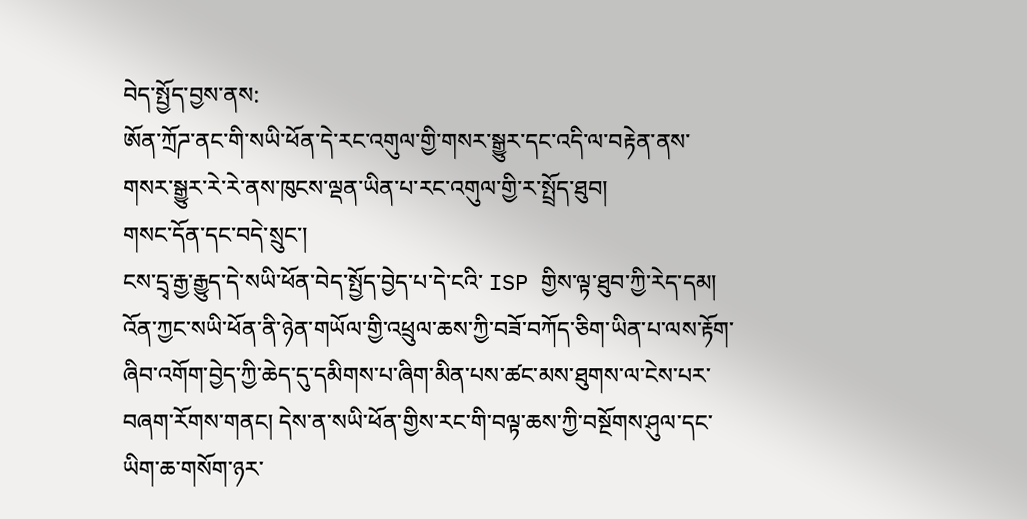བེད་སྤྱོད་བྱས་ནས:
ཨོན་ཀྲོཌ་ནང་གི་སཡི་ཕོན་དེ་རང་འགུལ་གྱི་གསར་སྒྱུར་དང་འདི་ལ་བརྟེན་ནས་གསར་སྒྱུར་རེ་རེ་ནས་ཁུངས་ལྡན་ཡིན་པ་རང་འགུལ་གྱི་ར་སྤྲོད་ཐུབ།
གསང་དོན་དང་བདེ་སྲུང་།
ངས་དྲྭ་རྒྱ་རྒྱུད་དེ་སཡི་ཕོན་བེད་སྤྱོད་བྱེད་པ་དེ་ངའི་ ISP གྱིས་ལྟ་ཐུབ་ཀྱི་རེད་དམ།
འོན་ཀྱང་སཡི་ཕོན་ནི་ཉེན་གཡོལ་གྱི་འཕྲུལ་ཆས་ཀྱི་བཟོ་བཀོད་ཅིག་ཡིན་པ་ལས་རྟོག་ཞིབ་འགོག་བྱེད་ཀྱི་ཆེད་དུ་དམིགས་པ་ཞིག་མིན་པས་ཚང་མས་ཐུགས་ལ་ངེས་པར་བཞག་རོགས་གནང། དེས་ན་སཡི་ཕོན་གྱིས་རང་གི་བལྟ་ཆས་ཀྱི་བསྔོགས་ཤུལ་དང་ཡིག་ཆ་གསོག་ཉར་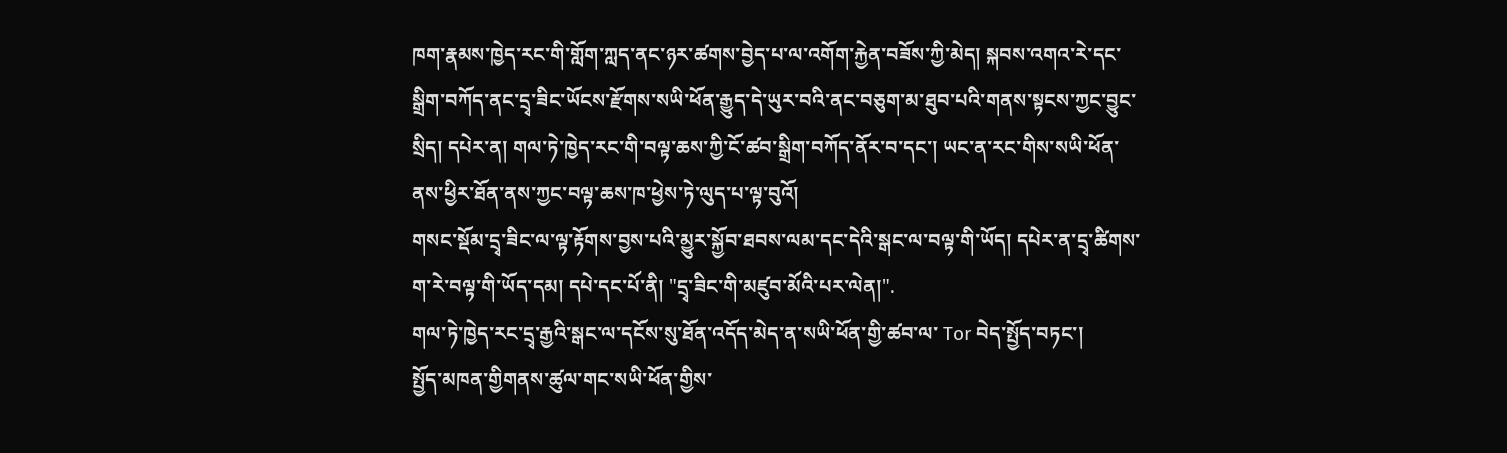ཁག་རྣམས་ཁྱེད་རང་གི་གློག་ཀླད་ནང་ཉར་ཚགས་བྱེད་པ་ལ་འགོག་རྐྱེན་བཟོས་ཀྱི་མེད། སྐབས་འགའ་རེ་དང་སྒྲིག་བཀོད་ནང་དྲྭ་ཟིང་ཡོངས་རྫོགས་སཡི་ཕོན་རྒྱུད་དེ་ཡུར་བའི་ནང་བཅུག་མ་ཐུབ་པའི་གནས་སྟངས་ཀྱང་བྱུང་སྲིད། དཔེར་ན། གལ་ཏེ་ཁྱེད་རང་གི་བལྟ་ཆས་ཀྱི་ངོ་ཚབ་སྒྲིག་བཀོད་ནོར་བ་དང་། ཡང་ན་རང་གིས་སཡི་ཕོན་ནས་ཕྱིར་ཐོན་ནས་ཀྱང་བལྟ་ཆས་ཁ་ཕྱེས་ཏེ་ལུད་པ་ལྟ་བུའོ།
གསང་སྡོམ་དྲྭ་ཟིང་ལ་ལྟ་རྟོགས་བྱས་པའི་མྱུར་སྐྱོབ་ཐབས་ལམ་དང་དེའི་སྒང་ལ་བལྟ་གི་ཡོད། དཔེར་ན་དྲྭ་ཚིགས་ག་རེ་བལྟ་གི་ཡོད་དམ། དཔེ་དང་པོ་ནི། "དྲྭ་ཟིང་གི་མཛུབ་མོའི་པར་ལེན།".
གལ་ཏེ་ཁྱེད་རང་དྲྭ་རྒྱའི་སྒང་ལ་དངོས་སུ་ཐོན་འདོད་མེད་ན་སཡི་ཕོན་གྱི་ཚབ་ལ་ Tor བེད་སྤྱོད་བཏང་།
སྤྱོད་མཁན་གྱིགནས་ཚུལ་གང་སཡི་ཕོན་གྱིས་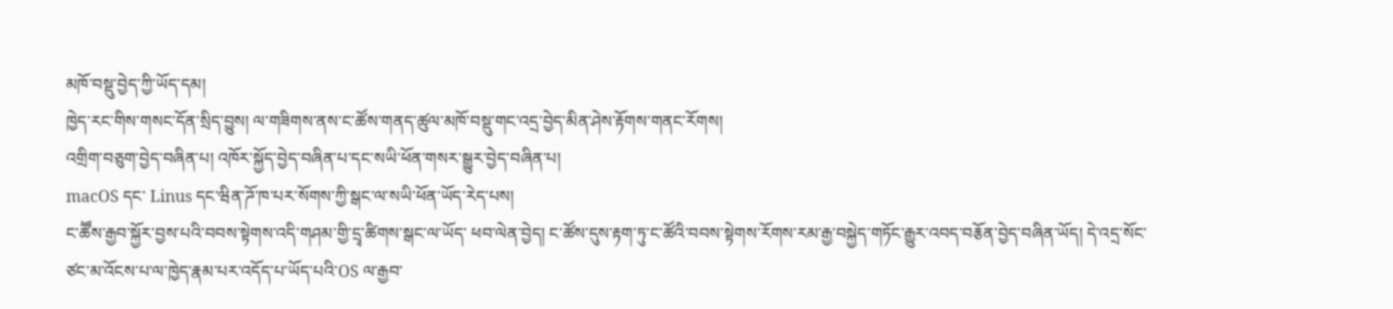མཁོ་བསྡུ་བྱེད་ཀྱི་ཡོད་དམ།
ཁྱེད་རང་གིས་གསང་དོན་སྲིད་བྱུས། ལ་གཟིགས་ནས་ང་ཚོས་གནད་ཚུལ་མཁོ་བསྡུ་གང་འདྲ་བྱེད་མིན་ཤེས་རྟོགས་གནང་རོགས།
འགྲིག་བཅུག་བྱེད་བཞིན་པ། འཁོར་སྐྱོད་བྱེད་བཞིན་པ་དང་སཡི་ཕོན་གསར་སྒྱུར་བྱེད་བཞིན་པ།
macOS དང་ Linus དང་ཝིན་ཌོ་ཁ་པར་སོགས་ཀྱི་སྒང་ལ་སཡི་ཕོན་ཡོད་རེད་པས།
ང་ཚཽས་རྒྱབ་སྐྱོར་བྱས་པའི་བབས་སྟེགས་འདི་གཤམ་གྱི་དྲྭ་ཚིགས་སྒང་ལ་ཡོད་ ཕབ་ལེན་བྱེད། ང་ཚོས་དུས་རྟག་ཏུ་ང་ཚོའི་བབས་སྟེགས་རོགས་རམ་རྒྱ་བསྐྱེད་གཏོང་རྒྱུར་འབད་བརྕོན་བྱེད་བཞིན་ཡོད། དེ་འདྲ་སོང་ཙང་མ་འོངས་པ་ལ་ཁྱེད་རྣམ་པར་འདོད་པ་ཡོད་པའི་OS ལ་རྒྱབ་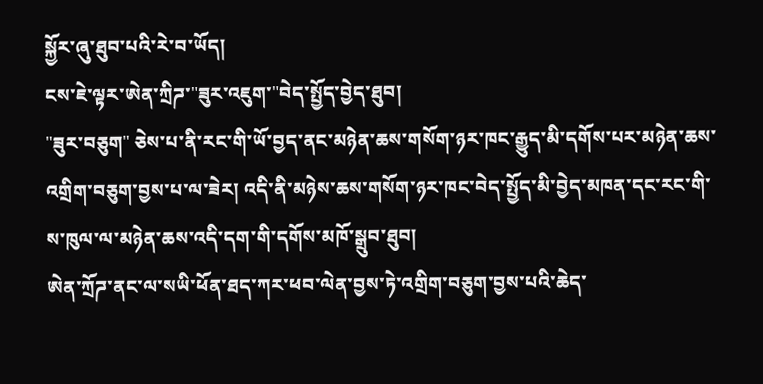སྐྱོར་ཞུ་ཐུབ་པའི་རེ་བ་ཡོད།
ངས་ཇེ་ལྟར་ཨེན་ཀྲིཌ་"ཟུར་འཇུག་"བེད་སྤྱོད་བྱེད་ཐུབ།
"ཟུར་བཅུག" ཅེས་པ་ནི་རང་གི་ཡོ་བྱད་ནང་མཉེན་ཆས་གསོག་ཉར་ཁང་རྒྱུད་མི་དགོས་པར་མཉེན་ཆས་འགྲིག་བཅུག་བྱས་པ་ལ་ཟེར། འདི་ནི་མཉེས་ཆས་གསོག་ཉར་ཁང་བེད་སྤྱོད་མི་བྱེད་མཁན་དང་རང་གི་ས་ཁུལ་ལ་མཉེན་ཆས་འདི་དག་གི་དགོས་མཁོ་སྒྲུབ་ཐུབ།
ཨེན་ཀྲོཌ་ནང་ལ་སཡི་ཕོན་ཐད་ཀར་ཕབ་ལེན་བྱས་ཏེ་འགྲིག་བཅུག་བྱས་པའི་ཆེད་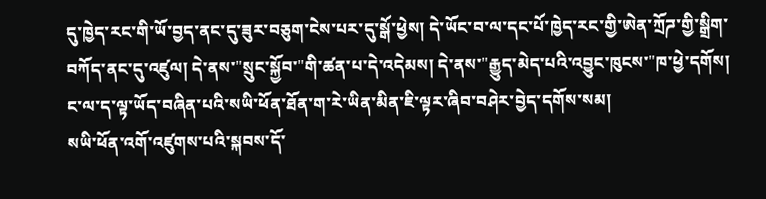དུ་ཁྱེད་རང་གི་ཡོ་བྱད་ནང་དུ་ཟུར་བཅུག་ངེས་པར་དུ་སྒོ་ཕྱེས། དེ་ཡོང་བ་ལ་དང་པོ་ཁྱེད་རང་གྱི་ཨེན་ཀྲོཌ་གྱི་སྒྲིག་བཀོད་ནང་དུ་འཛུལ། དེ་ནས་"སྲུང་སྐྱོབ་"གི་ཚན་པ་དེ་འདེམས། དེ་ནས་"རྒྱུད་མེད་པའི་འབྱུང་ཁུངས་"ཁ་ཕྱེ་དགོས།
ང་ལ་ད་ལྟ་ཡོད་བཞིན་པའི་སཡི་ཕོན་ཐོན་ག་རེ་ཡིན་མིན་ཇི་ལྟར་ཞིབ་བཤེར་བྱེད་དགོས་སམ།
སཡི་ཕོན་འགོ་འཛུགས་པའི་སྐབས་དོ་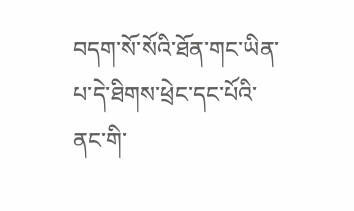བདག་སོ་སོའི་ཐོན་གང་ཡིན་པ་དེ་ཐིགས་ཕྲེང་དང་པོའི་ནང་གི་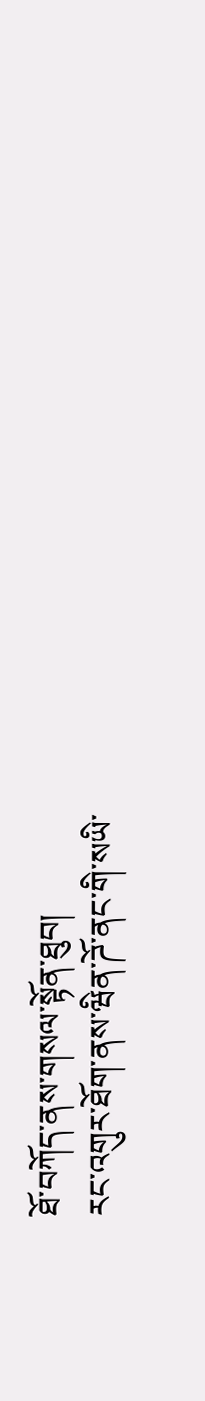ཐོ་བཀོད་ནས་གསལ་སྟོན་ཐུབ།
རང་འགུར་ཐོག་ནས་ཝིན་ཌོ་ནང་གི་སཡི་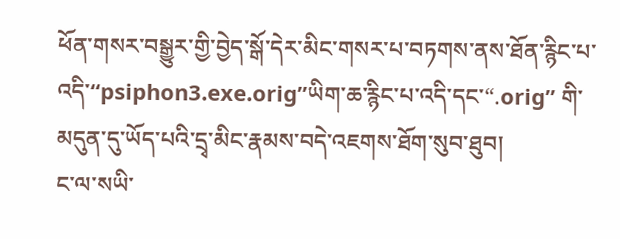ཕོན་གསར་བསྒྱུར་གྱི་བྱེད་སྒོ་དེར་མིང་གསར་པ་བཏགས་ནས་ཐོན་རྙིང་པ་འདི་“psiphon3.exe.orig”ཡིག་ཆ་རྙིང་པ་འདི་དང་“.orig” གི་མདུན་དུ་ཡོད་པའི་དྲྭ་མིང་རྣམས་བདེ་འཇགས་ཐོག་སུབ་ཐུབ།
ང་ལ་སཡི་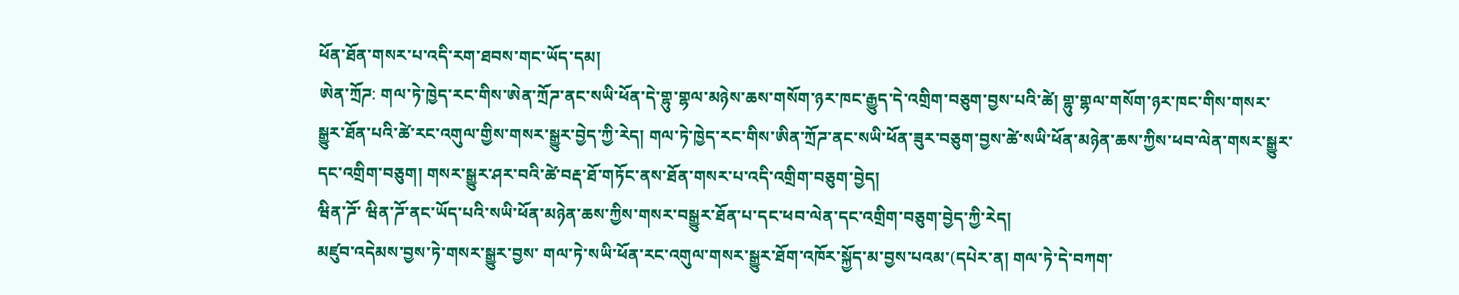ཕོན་ཐོན་གསར་པ་འདི་རག་ཐབས་གང་ཡོད་དམ།
ཨེན་ཀྲོཌ: གལ་ཏེ་ཁྱེད་རང་གིས་ཨེན་ཀྲོཌ་ནང་སཡི་ཕོན་དེ་གྷུ་གྷལ་མཉེས་ཆས་གསོག་ཉར་ཁང་རྒྱུད་དེ་འགྲིག་བཅུག་བྱས་པའི་ཚེ། གྷུ་གྷལ་གསོག་ཉར་ཁང་གིས་གསར་སྒྱུར་ཐོན་པའི་ཚེ་རང་འགུལ་གྱིས་གསར་སྒྱུར་བྱེད་ཀྱི་རེད། གལ་ཏེ་ཁྱེད་རང་གིས་ཨིན་ཀྲོཌ་ནང་སཡི་ཕོན་ཟུར་བཅུག་བྱས་ཚེ་སཡི་ཕོན་མཉེན་ཆས་ཀྱིས་ཕབ་ལེན་གསར་སྒྱུར་དང་འགྲིག་བཅུག། གསར་སྒྱུར་ཤར་བའི་ཚེ་བརྡ་ཐོ་གཏོང་ནས་ཐོན་གསར་པ་འདི་འགྲིག་བཅུག་བྱེད།
ཝིན་ཌོ་ ཝིན་ཌོ་ནང་ཡོད་པའི་སཡི་ཕོན་མཉེན་ཆས་ཀྱིས་གསར་བསྒྱུར་ཐོན་པ་དང་ཕབ་ལེན་དང་འགྲིག་བཅུག་བྱེད་ཀྱི་རེད།
མཛུབ་འདེམས་བྱས་ཏེ་གསར་སྒྱུར་བྱས་ གལ་ཏེ་སཡི་ཕོན་རང་འགུལ་གསར་སྒྱུར་ཐོག་འཁོར་སྐྱོད་མ་བྱས་པའམ་(དཔེར་ན། གལ་ཏེ་དེ་བཀག་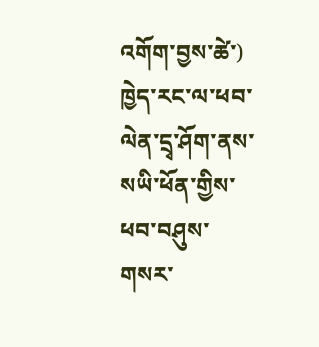འགོག་བྱས་ཚེ་) ཁྱེད་རང་ལ་ཕབ་ལེན་དྲྭ་ཤོག་ནས་སཡི་ཕོན་གྱིས་ཕབ་བཤུས་གསར་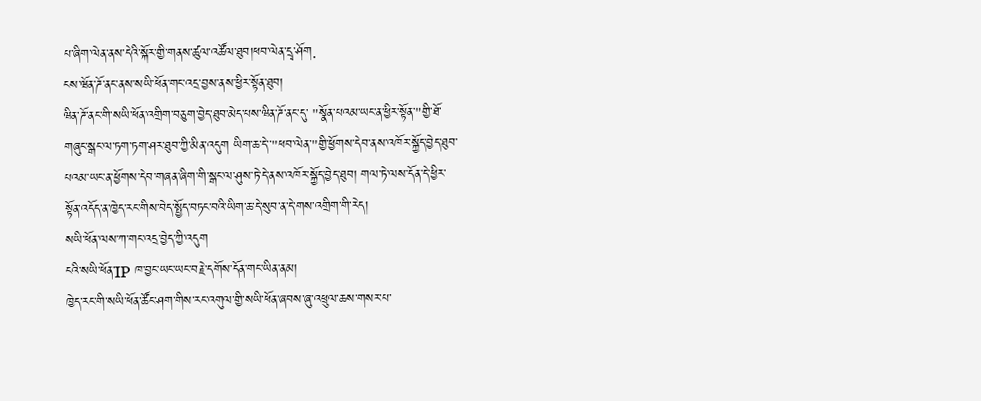པ་ཞིག་ལེན་ནས་དེའི་སྐོར་གྱི་གནས་ཚུལ་འཚོལ་ཐུབ།ཕབ་ལེན་དྲྭ་ཤོག.
ངས་ཝོན་ཌོ་ནང་ནས་སཡི་ཕོན་གང་འདྲ་བྱས་ནས་ཕྱིར་སྟོན་ཐུབ།
ཝིན་ཌོ་ནང་གི་སཡི་ཕོན་འགྲིག་བཅུག་བྱེད་ཐུབ་མེད་པས་ཝིན་ཌོ་ནང་དུ་ "སྣོན་པའམ་ཡང་ན་ཕྱིར་སྟོན་"གྱི་ཐོ་གཞུང་སྒང་ལ་ཏག་ཏག་ཤར་ཐུབ་ཀྱི་མིན་འདུག ཡིག་ཆ་དེ་་"ཕབ་ལེན་"གྱི་ཕྱོགས་དེབ་ནས་འཁོར་སྐྱོད་བྱེད་ཐུབ་པའམ་ཡང་ན་ཕྱོགས་དེབ་གཞན་ཞིག་གི་སྒང་ལ་ཤུས་ཏེ་དེ་ནས་འཁོར་སྐྱོད་བྱེད་ཐུབ། གལ་ཏེ་ལས་དོན་དེ་ཕྱིར་སྟོན་འདོད་ན་ཁྱེད་རང་གིས་བེད་སྤྱོད་བཏང་བའི་ཡིག་ཆ་དེ་སུབ་ན་དེ་གས་འགྲིག་གི་རེད།
སཡི་ཕོན་ལས་ཀ་གང་འདྲ་བྱེད་ཀྱི་འདུག
ངའི་སཡི་ཕོན་IP ཁ་བྱང་ཡང་ཡང་བརྗེ་དགོས་དོན་གང་ཡིན་ནམ།
ཁྱེད་རང་གི་སཡི་ཕོན་ཚོང་ཤག་གིས་རང་འགུལ་གྱི་སཡི་ཕོན་ཞབས་ཞུ་འཕྲུལ་ཆས་གསར་པ་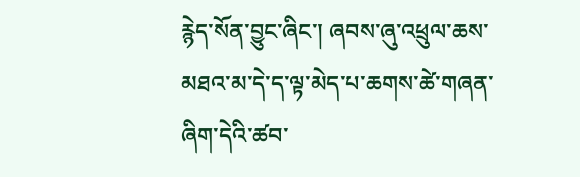རྙེད་སོན་བྱུང་ཞིང་། ཞབས་ཞུ་འཕྲུལ་ཆས་མཐའ་མ་དེ་ད་ལྟ་མེད་པ་ཆགས་ཚེ་གཞན་ཞིག་དེའི་ཚབ་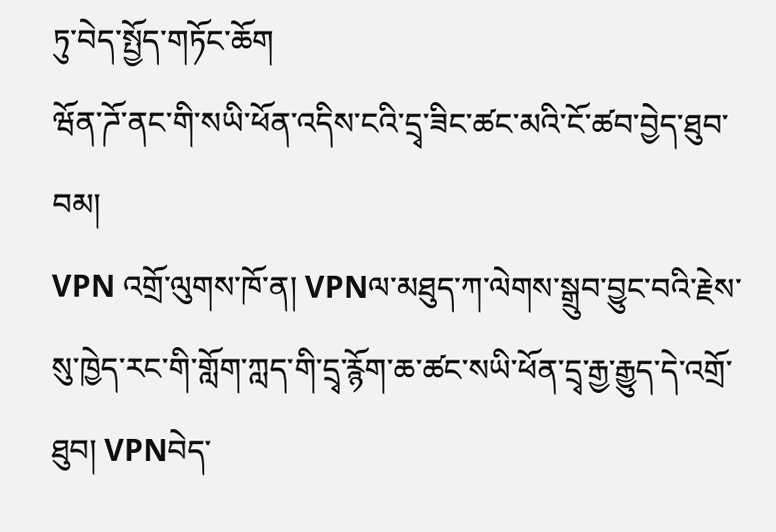ཏུ་བེད་སྤྱོད་གཏོང་ཆོག
ཝོན་ཌོ་ནང་གི་སཡི་ཕོན་འདིས་ངའི་དྲྭ་ཟིང་ཚང་མའི་ངོ་ཚབ་བྱེད་ཐུབ་བམ།
VPN འགྲོ་ལུགས་ཁོ་ན། VPNལ་མཐུད་ཀ་ལེགས་སྒྲུབ་བྱུང་བའི་རྗེས་སུ་ཁྱེད་རང་གི་གློག་ཀླད་གི་དྲྭ་རྙོག་ཆ་ཚང་སཡི་ཕོན་དྲྭ་རྒྱ་རྒྱུད་དེ་འགྲོ་ཐུབ། VPNབེད་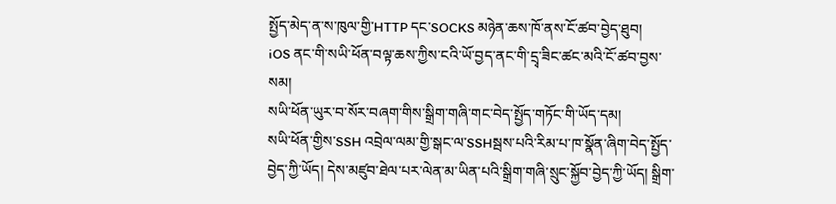སྤྱོད་མེད་ན་ས་ཁུལ་གྱི་HTTP དང་SOCKS མཉེན་ཆས་ཁོ་ནས་ངོ་ཚབ་བྱེད་ཐུབ།
iOS ནང་གི་སཡི་ཕོན་བལྟ་ཆས་ཀྱིས་ངའི་ཡོ་བྱད་ནང་གི་དྲྭ་ཟིང་ཚང་མའི་ངོ་ཚབ་བྱས་སམ།
སཡི་ཕོན་ཡུར་བ་སོར་བཞག་གིས་སྒྲིག་གཞི་གང་བེད་སྤྱོད་གཏོང་གི་ཡོད་དམ།
སཡི་ཕོན་གྱིས་SSH འབྲེལ་ལམ་གྱི་སྒང་ལ་SSHསྦས་པའི་རིམ་པ་ཁ་སྣོན་ཞིག་བེད་སྤྱོད་བྱེད་ཀྱི་ཡོད། དེས་མཛུབ་ཐེལ་པར་ལེན་མ་ཡིན་པའི་སྒྲིག་གཞི་སྲུང་སྐྱོབ་བྱེད་ཀྱི་ཡོད། སྒྲིག་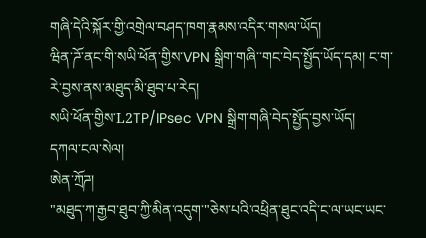གཞི་དེའི་སྐོར་གྱི་འགྲེལ་བཤད་ཁག་རྣམས་འདིར་གསལ་ཡོད།
ཝིན་ཌོ་ནང་གི་སཡི་ཕོན་གྱིས་VPN སྒྲིག་གཞི་་གང་བེད་སྤྱོད་ཡོད་དམ། ང་ག་རེ་བྱས་ནས་མཐུད་མི་ཐུབ་པ་རེད།
སཡི་ཕོན་གྱིས་L2TP/IPsec VPN སྒྲིག་གཞི་བེད་སྤྱོད་བྱས་ཡོད།
དཀལ་ངལ་སེལ།
ཨེན་ཀྲོཌ།
"མཐུད་ཀ་རྒྱབ་ཐུབ་ཀྱི་མིན་འདུག་"ཅེས་པའི་འཕྲིན་ཐུང་འདི་ང་ལ་ཡང་ཡང་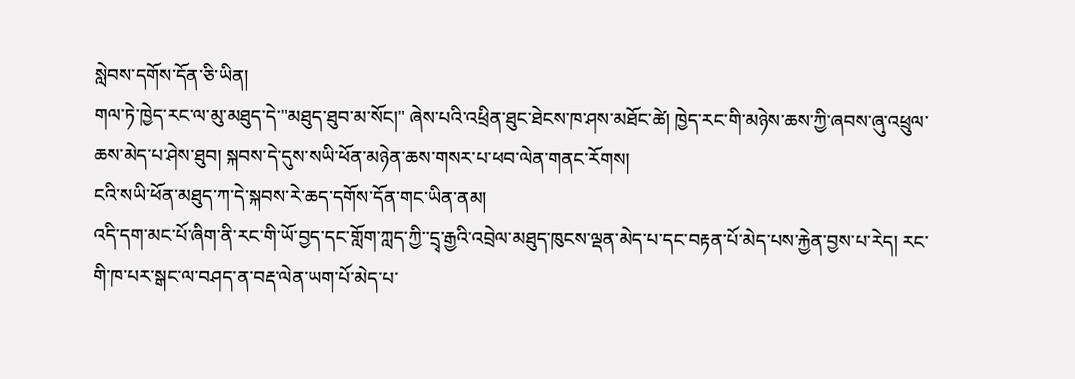སླེབས་དགོས་དོན་ཅི་ཡིན།
གལ་ཏེ་ཁྱེད་རང་ལ་མུ་མཐུད་དེ་"མཐུད་ཐུབ་མ་སོང།" ཞེས་པའི་འཕྲིན་ཐུང་ཐེངས་ཁ་ཤས་མཐོང་ཚེ། ཁྱེད་རང་གི་མཉེས་ཆས་ཀྱི་ཞབས་ཞུ་འཕྲུལ་ཆས་མེད་པ་ཤེས་ཐུབ། སྐབས་དེ་དུས་སཡི་ཕོན་མཉེན་ཆས་གསར་པ་ཕབ་ལེན་གནང་རོགས།
ངའི་སཡི་ཕོན་མཐུད་ཀ་དེ་སྐབས་རེ་ཆད་དགོས་དོན་གང་ཡིན་ནམ།
འདི་དག་མང་པོ་ཞིག་ནི་རང་གི་ཡོ་བྱད་དང་གློག་ཀླད་ཀྱི་་དྲྭ་རྒྱའི་འབྲེལ་མཐུད་ཁུངས་ལྡན་མེད་པ་དང་བརྟན་པོ་མེད་པས་རྐྱེན་བྱས་པ་རེད། རང་གི་ཁ་པར་སྒང་ལ་བཤད་ན་བརྡ་ལེན་ཡག་པོ་མེད་པ་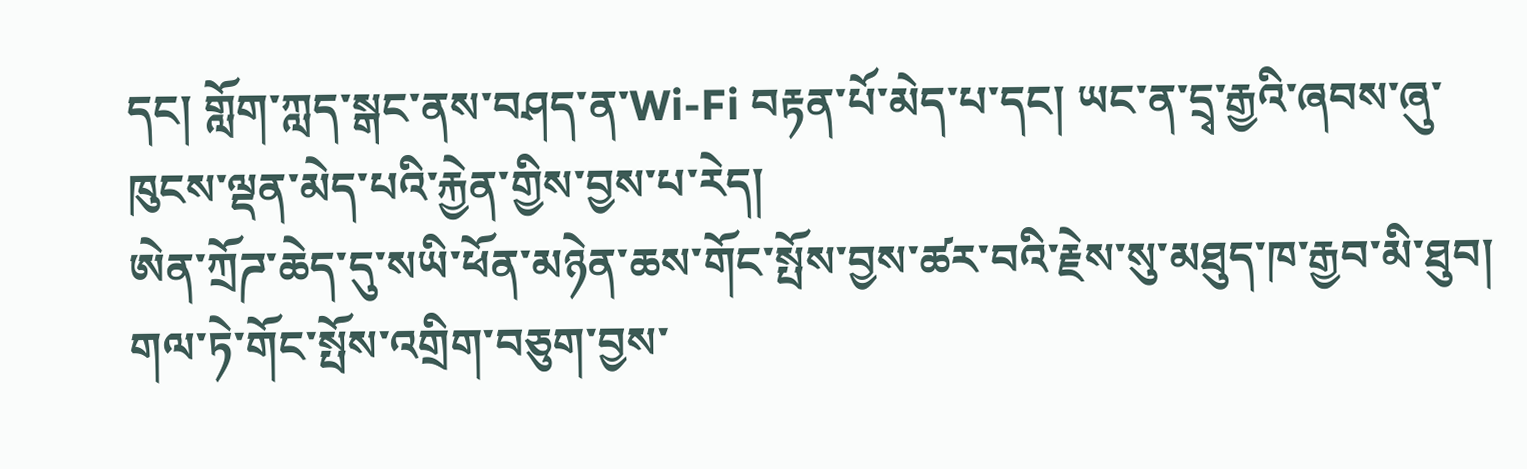དང། གློག་ཀླད་སྒང་ནས་བཤད་ན་Wi-Fi བརྟན་པོ་མེད་པ་དང། ཡང་ན་དྲྭ་རྒྱའི་ཞབས་ཞུ་ཁུངས་ལྡན་མེད་པའི་རྐྱེན་གྱིས་བྱས་པ་རེད།
ཨེན་ཀྲོཌ་ཆེད་དུ་སཡི་ཕོན་མཉེན་ཆས་གོང་སྤོས་བྱས་ཚར་བའི་རྗེས་སུ་མཐུད་ཁ་རྒྱབ་མི་ཐུབ།
གལ་ཏེ་གོང་སྤོས་འགྲིག་བཅུག་བྱས་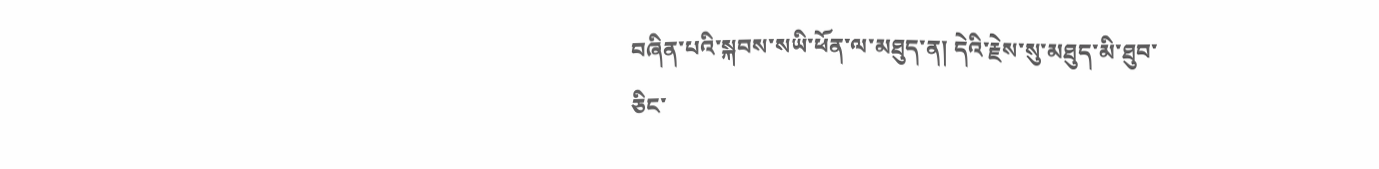བཞིན་པའི་སྐབས་སཡི་ཕོན་ལ་མཐུད་ན། དེའི་རྗེས་སུ་མཐུད་མི་ཐུབ་ཅིང་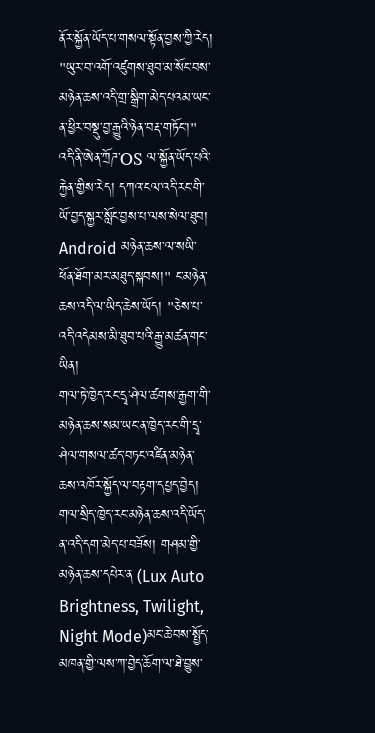ནོར་སྐྱོན་ཡོད་པ་གསལ་སྟོན་བྱས་ཀྱི་རེད། "ཡུར་བ་འགོ་འཛུགས་ཐུབ་མ་སོང་བས་མཉེན་ཆས་འདི་གྲ་སྒྲིག་མེད་པའམ་ཡང་ན་ཕྱིར་བསྡུ་བྱ་རྒྱུའི་ཉེན་བརྡ་གཏོང་།" འདི་ནི་ཨེན་ཀྲོཌ་OS ལ་སྐྱོན་ཡོད་པའི་རྐྱེན་གྱིས་རེད། དཀའ་ངལ་འདི་རང་གི་ཡོ་བྱད་སྐྱར་སློང་བྱས་པ་ལས་སེལ་ཐུབ།
Android མཉེན་ཆས་ལ་སཡི་ཕོན་ཐོག་མར་མཐུད་སྐབས།" ང་མཉེན་ཆས་འདི་ལ་ཡིད་ཆེས་ཡོད། "ཅེས་པ་འདི་འདེམས་མི་ཐུབ་པའི་རྒྱུ་མཚན་གང་ཡིན།
གལ་ཏེ་ཁྱེད་རང་དྲྭ་ཤེལ་ཚགས་རྒྱག་གི་མཉེན་ཆས་སམ་ཡང་ན་ཁྱེད་རང་གི་དྲྭ་ཤེལ་གསལ་ཚད་བཏང་འཛིན་མཉེན་ཆས་འཁོར་སྐྱོད་ལ་བརྟག་དཔྱད་བྱེད། གལ་སྲིད་ཁྱེད་རང་མཉེན་ཆས་འདི་ཡོད་ན་འདི་དག་མེད་པ་བཟོས། གཤམ་གྱི་མཉེན་ཆས་དཔེར་ན (Lux Auto Brightness, Twilight, Night Mode)མང་ཆེ་བས་སྤྱོད་མཁན་གྱི་ལས་ཀ་བྱེད་ཆོག་ལ་ཐེ་བྱུས་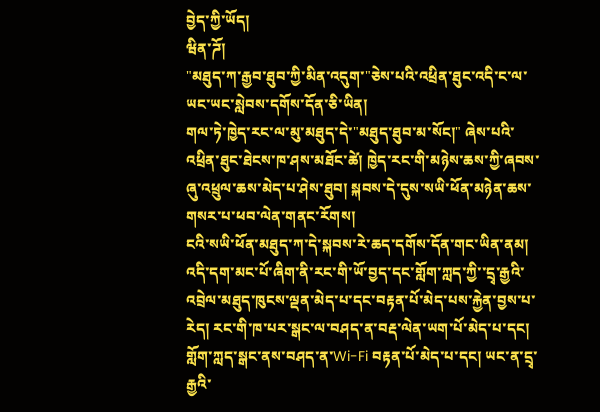བྱེད་ཀྱི་ཡོད།
ཝིན་ཌོ།
"མཐུད་ཀ་རྒྱབ་ཐུབ་ཀྱི་མིན་འདུག་"ཅེས་པའི་འཕྲིན་ཐུང་འདི་ང་ལ་ཡང་ཡང་སླེབས་དགོས་དོན་ཅི་ཡིན།
གལ་ཏེ་ཁྱེད་རང་ལ་མུ་མཐུད་དེ་"མཐུད་ཐུབ་མ་སོང།" ཞེས་པའི་འཕྲིན་ཐུང་ཐེངས་ཁ་ཤས་མཐོང་ཚེ། ཁྱེད་རང་གི་མཉེས་ཆས་ཀྱི་ཞབས་ཞུ་འཕྲུལ་ཆས་མེད་པ་ཤེས་ཐུབ། སྐབས་དེ་དུས་སཡི་ཕོན་མཉེན་ཆས་གསར་པ་ཕབ་ལེན་གནང་རོགས།
ངའི་སཡི་ཕོན་མཐུད་ཀ་དེ་སྐབས་རེ་ཆད་དགོས་དོན་གང་ཡིན་ནམ།
འདི་དག་མང་པོ་ཞིག་ནི་རང་གི་ཡོ་བྱད་དང་གློག་ཀླད་ཀྱི་་དྲྭ་རྒྱའི་འབྲེལ་མཐུད་ཁུངས་ལྡན་མེད་པ་དང་བརྟན་པོ་མེད་པས་རྐྱེན་བྱས་པ་རེད། རང་གི་ཁ་པར་སྒང་ལ་བཤད་ན་བརྡ་ལེན་ཡག་པོ་མེད་པ་དང། གློག་ཀླད་སྒང་ནས་བཤད་ན་Wi-Fi བརྟན་པོ་མེད་པ་དང། ཡང་ན་དྲྭ་རྒྱའི་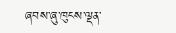ཞབས་ཞུ་ཁུངས་ལྡན་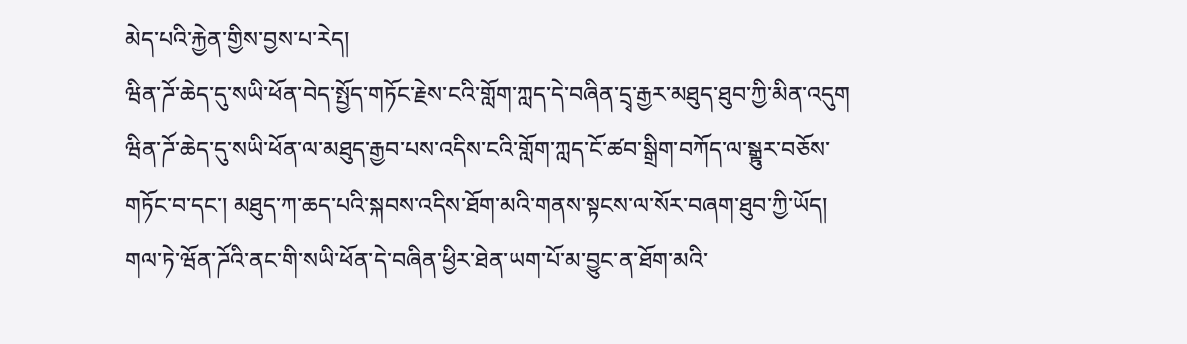མེད་པའི་རྐྱེན་གྱིས་བྱས་པ་རེད།
ཝིན་ཌོ་ཆེད་དུ་སཡི་ཕོན་བེད་སྤྱོད་གཏོང་རྗེས་ངའི་གློག་ཀླད་དེ་བཞིན་དྲྭ་རྒྱར་མཐུད་ཐུབ་ཀྱི་མིན་འདུག
ཝིན་ཌོ་ཆེད་དུ་སཡི་ཕོན་ལ་མཐུད་རྒྱབ་པས་འདིས་ངའི་གློག་ཀླད་ངོ་ཚབ་སྒྲིག་བཀོད་ལ་སྒྟུར་བཅོས་གཏོང་བ་དང་། མཐུད་ཀ་ཆད་པའི་སྐབས་འདིས་ཐོག་མའི་གནས་སྟངས་ལ་སོར་བཞག་ཐུབ་ཀྱི་ཡོད། གལ་ཏེ་ཝོན་ཌོའི་ནང་གི་སཡི་ཕོན་དེ་བཞིན་ཕྱིར་ཐེན་ཡག་པོ་མ་བྱུང་ན་ཐོག་མའི་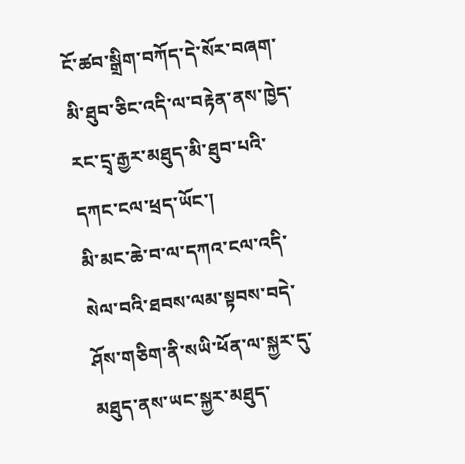ངོ་ཚབ་སྒྲིག་བཀོད་དེ་སོར་བཞག་མི་ཐུབ་ཅིང་འདི་ལ་བརྟེན་ནས་ཁྱེད་རང་དྲྭ་རྒྱར་མཐུད་མི་ཐུབ་པའི་དཀང་ངལ་ཕྲད་ཡོང་།
མི་མང་ཆེ་བ་ལ་དཀའ་ངལ་འདི་སེལ་བའི་ཐབས་ལམ་སྟབས་བདེ་ཤོས་གཅིག་ནི་སཡི་ཕོན་ལ་སྐྱར་དུ་མཐུད་ནས་ཡང་སྐྱར་མཐུད་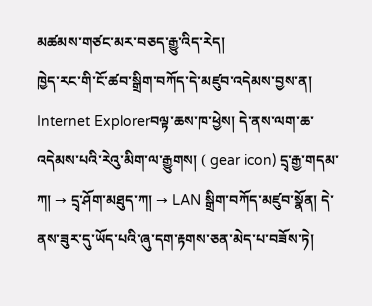མཚམས་གཙང་མར་བཅད་རྒྱུ་འིད་རེད།
ཁྱེད་རང་གི་ངོ་ཚབ་སྒྲིག་བཀོད་དེ་མཛུབ་འདེམས་བྱས་ན། Internet Explorerབལྟ་ཆས་ཁ་ཕྱེས། དེ་ནས་ལག་ཆ་འདེམས་པའི་རེའུ་མིག་ལ་རྒྱུགས། ( gear icon) དྲྭ་རྒྱ་གདམ་ཀ། → དྲྭ་ཤོག་མཐུད་ཀ། → LAN སྒྲིག་བཀོད་མཛུབ་སྣོན། དེ་ནས་ཟུར་དུ་ཡོད་པའི་ཞུ་དག་རྟགས་ཅན་མེད་པ་བཟོས་ཏེ།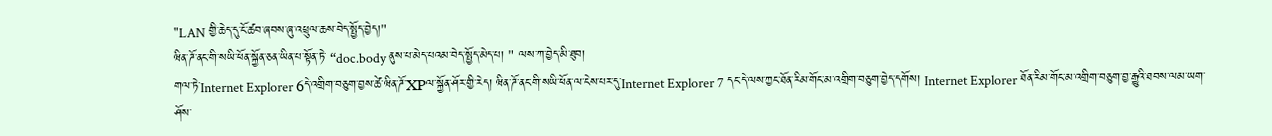"LAN གྱི་ཆེད་དུ་ངོ་ཚབ་ཞབས་ཞུ་འཕྲུལ་ཆས་བེད་སྤྱོད་བྱེད།"
ཝིན་ཌོ་ནང་གི་སཡི་ཕོན་སྐྱོན་ཅན་ཡིན་པ་སྟོན་ཏེ་ “doc.body ནུས་པ་མེད་པའམ་བེད་སྤྱོད་མེད་པ། " ལས་ཀ་བྱེད་མི་ཐུབ།
གལ་ཏེ་Internet Explorer 6དེ་འགྲིག་བཅུག་བྱས་ཚེ་ཝིན་ཌོ་XPལ་སྐྱོན་ཤོར་གྱི་རེད། ཝིན་ཌོ་ནང་གི་སཡི་ཕོན་ལ་ངེས་པར་དུ་Internet Explorer 7 དང་དེ་ལས་ཀྱང་ཐོན་རིམ་གོང་མ་འགྲིག་བཅུག་བྱེད་དགོས། Internet Explorer ཐོན་རིམ་གོང་མ་འགྲིག་བཅུག་བྱ་རྒྱུའི་ཐབས་ལམ་ཡག་ཤོས་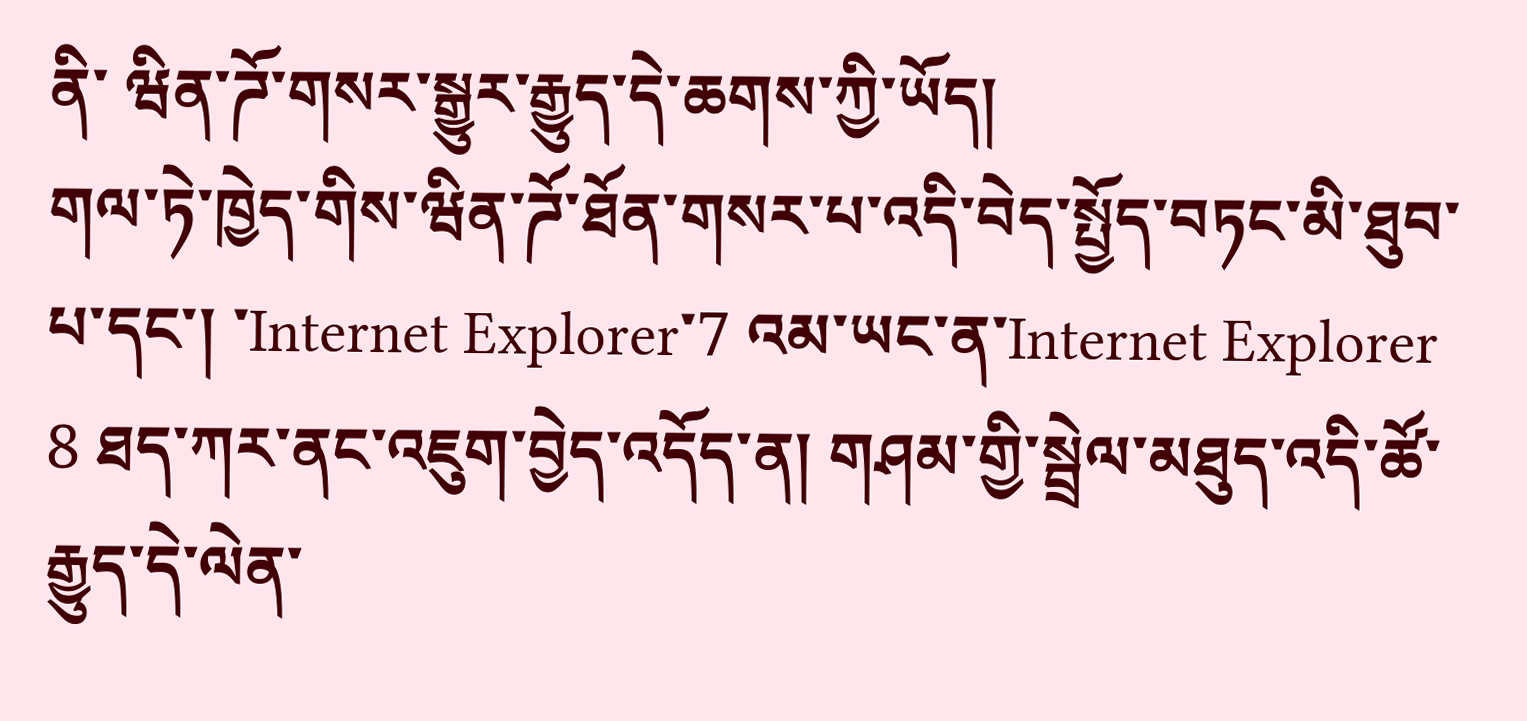ནི་ ཝིན་ཌོ་གསར་སྒྱུར་རྒྱུད་དེ་ཆགས་ཀྱི་ཡོད།
གལ་ཏེ་ཁྱེད་གིས་ཝིན་ཌོ་ཐོན་གསར་པ་འདི་བེད་སྤྱོད་བཏང་མི་ཐུབ་པ་དང་། ་Internet Explorer་7 འམ་ཡང་ན་Internet Explorer 8 ཐད་ཀར་ནང་འཇུག་བྱེད་འདོད་ན། གཤམ་གྱི་སྦྲེལ་མཐུད་འདི་ཚོ་རྒྱུད་དེ་ལེན་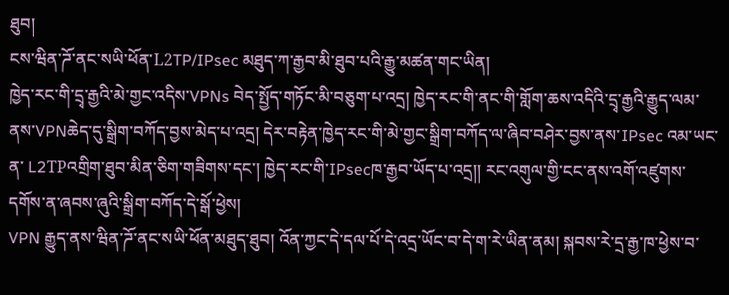ཐུབ།
ངས་ཝིན་ཌོ་ནང་སཡི་ཕོན་L2TP/IPsec མཐུད་ཀ་རྒྱབ་མི་ཐུབ་པའི་རྒྱུ་མཚན་གང་ཡིན།
ཁྱེད་རང་གི་དྲྭ་རྒྱའི་མེ་གྱང་འདིས་VPNs བེད་སྤྱོད་གཏོང་མི་བཅུག་པ་འདྲ། ཁྱེད་རང་གི་ནང་གི་གློག་ཆས་འདིའི་དྲྭ་རྒྱའི་རྒྱུད་ལམ་ནས་VPNཆེད་དུ་སྒྲིག་བཀོད་བྱས་མེད་པ་འདྲ། དེར་བརྟེན་ཁྱེད་རང་གི་མེ་གྱང་སྒྲིག་བཀོད་ལ་ཞིབ་བཤེར་བྱས་ནས་IPsec འམ་ཡང་ན་ L2TPའགྲིག་ཐུབ་མིན་ཅིག་གཟིགས་དང་། ཁྱེད་རང་གི་IPsecཁ་རྒྱབ་ཡོད་པ་འདྲ།། རང་འགུལ་གྱི་ངང་ནས་འགོ་འཛུགས་དགོས་ན་ཞབས་ཞུའི་སྒྲིག་བཀོད་དེ་སྒོ་ཕྱེས།
VPN རྒྱུད་ནས་ཝིན་ཌོ་ནང་སཡི་ཕོན་མཐུད་ཐུབ། འོན་ཀྱང་དེ་དལ་པོ་དེ་འདྲ་ཡོང་བ་དེ་ག་རེ་ཡིན་ནམ། སྐབས་རེ་དྲ་རྒྱ་ཁ་ཕྱེས་བ་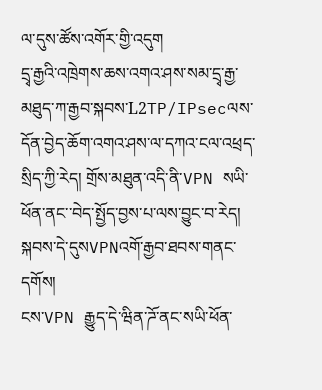ལ་དུས་ཚོས་འགོར་གྱི་འདུག
དྲྭ་རྒྱའི་འཁྲེགས་ཆས་འགའ་ཤས་སམ་དྲྭ་རྒྱ་མཐུད་ཀ་རྒྱབ་སྐབས་L2TP/IPsecལས་དོན་བྱེད་ཆོག་འགའ་ཤས་ལ་དཀའ་ངལ་འཕྲད་སྲིད་ཀྱི་རེད། གྲོས་མཐུན་འདི་ནི་VPN སཡི་ཕོན་ནང་་བེད་སྤྱོད་བྱས་པ་ལས་བྱུང་བ་རེད། སྐབས་དེ་དུསVPNའགོ་རྒྱབ་ཐབས་གནང་དགོས།
ངས་VPN རྒྱུད་དེ་ཝིན་ཌོ་ནང་སཡི་ཕོན་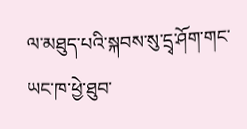ལ་མཐུད་པའི་སྐབས་སུ་དྲྭ་ཤོག་གང་ཡང་ཁ་ཕྱེ་ཐུབ་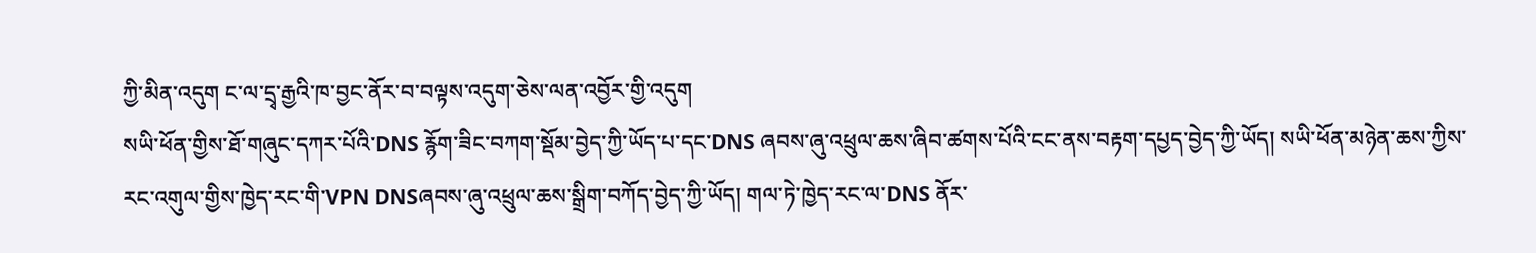ཀྱི་མིན་འདུག ང་ལ་དྲྭ་རྒྱའི་ཁ་བྱང་ནོར་བ་བལྟས་འདུག་ཅེས་ལན་འབྱོར་གྱི་འདུག
སཡི་ཕོན་གྱིས་ཐོ་གཞུང་དཀར་པོའི་DNS རྙོག་ཟིང་བཀག་སྡོམ་བྱེད་ཀྱི་ཡོད་པ་དང་DNS ཞབས་ཞུ་འཕྲུལ་ཆས་ཞིབ་ཚགས་པོའི་ངང་ནས་བརྟག་དཔྱད་བྱེད་ཀྱི་ཡོད། སཡི་ཕོན་མཉེན་ཆས་ཀྱིས་རང་འགུལ་གྱིས་ཁྱེད་རང་གི་VPN DNSཞབས་ཞུ་འཕྲུལ་ཆས་སྒྲིག་བཀོད་བྱེད་ཀྱི་ཡོད། གལ་ཏེ་ཁྱེད་རང་ལ་DNS ནོར་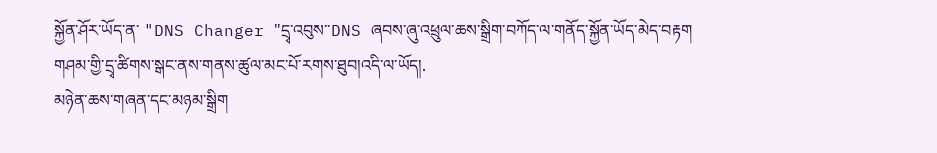སྐྱོན་ཤོར་ཡོད་ན་ "DNS Changer "དྲྭ་འབུས་་DNS ཞབས་ཞུ་འཕྲུལ་ཆས་སྒྲིག་བཀོད་ལ་གནོད་སྐྱོན་ཡོད་མེད་བརྟག གཤམ་གྱི་དྲྭ་ཚིགས་སྒང་ནས་གནས་ཚུལ་མང་པོ་རགས་ཐུབ།འདི་ལ་ཡོད།.
མཉེན་ཆས་གཞན་དང་མཉམ་སྒྲིག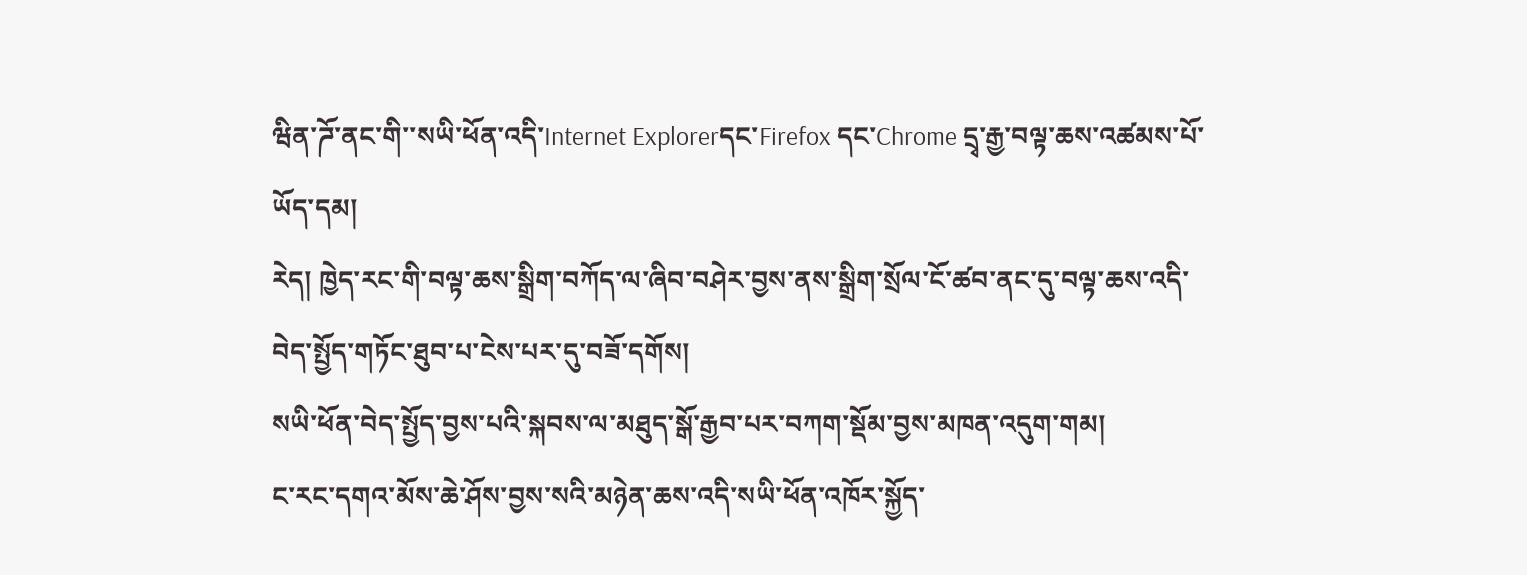ཝིན་ཌོ་ནང་གི་་སཡི་ཕོན་འདི་Internet Explorerདང་Firefox དང་Chrome དྲྭ་རྒྱ་བལྟ་ཆས་འཚམས་པོ་ཡོད་དམ།
རེད། ཁྱེད་རང་གི་བལྟ་ཆས་སྒྲིག་བཀོད་ལ་ཞིབ་བཤེར་བྱས་ནས་སྒྲིག་སྲོལ་ངོ་ཚབ་ནང་དུ་བལྟ་ཆས་འདི་བེད་སྤྱོད་གཏོང་ཐུབ་པ་ངེས་པར་དུ་བཟོ་དགོས།
སཡི་ཕོན་བེད་སྤྱོད་བྱས་པའི་སྐབས་ལ་མཐུད་སྒོ་རྒྱབ་པར་བཀག་སྡོམ་བྱས་མཁན་འདུག་གམ།
ང་རང་དགའ་མོས་ཆེ་ཤོས་བྱས་སའི་མཉེན་ཆས་འདི་སཡི་ཕོན་འཁོར་སྐྱོད་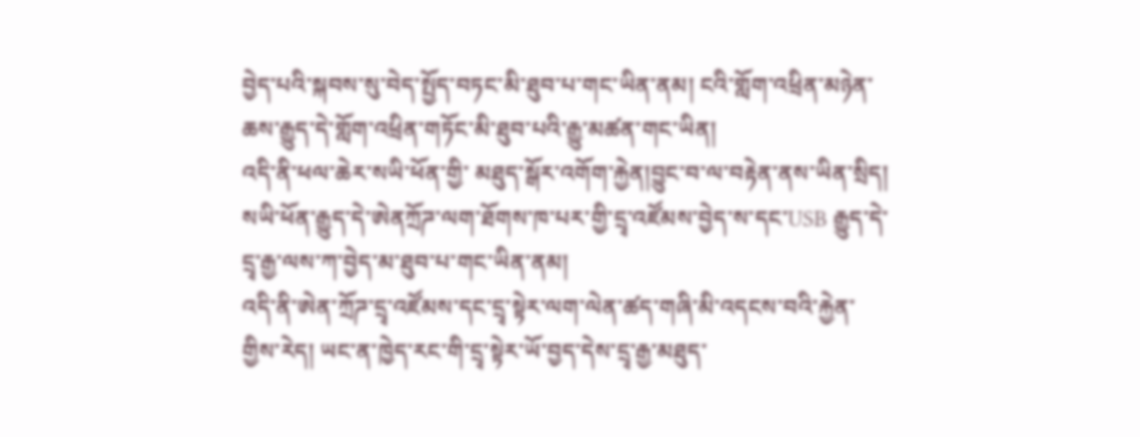བྱེད་པའི་སྐབས་སུ་བེད་སྤྱོད་བཏང་མི་ཐུབ་པ་གང་ཡིན་ནམ། ངའི་གློག་འཕྲིན་མཉེན་ཆས་རྒྱུད་དེ་གློག་འཕྲིན་གཏོང་མི་ཐུབ་པའི་རྒྱུ་མཚན་གང་ཡིན།
འདི་ནི་ཕལ་ཆེར་སཡི་ཕོན་གྱི་ མཐུད་སྒོར་འགོག་རྐྱེན།བྱུང་བ་ལ་བརྟེན་ནས་ཡིན་སྲིད།
སཡི་ཕོན་རྒྱུད་དེ་ཨེནཀྲོཌ་ལག་ཐོགས་ཁ་པར་གྱི་དྲྭ་འཛོམས་བྱེད་ས་དང་USB རྒྱུད་དེ་དྲྭ་རྒྱ་ལས་ཀ་བྱེད་མ་ཐུབ་པ་གང་ཡིན་ནམ།
འདི་ནི་ཨེན་ཀྲོཌ་དྲྭ་འཛོམས་དང་དྲྭ་སྟེར་ལག་ལེན་ཚད་གཞི་མི་འདངས་བའི་རྐྱེན་གྱིས་རེད། ཡང་ན་ཁྱེད་རང་གི་དྲྭ་སྟེར་ཡོ་བྱད་དེས་དྲྭ་རྒྱ་མཐུད་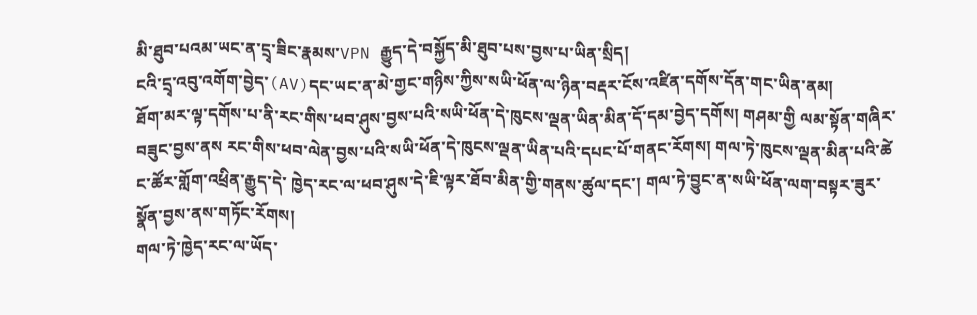མི་ཐུབ་པའམ་ཡང་ན་དྲྭ་ཟིང་རྣམས་VPN རྒྱུད་དེ་བསྐྱོད་མི་ཐུབ་པས་བྱས་པ་ཡིན་སྲིད།
ངའི་དྲྭ་འབུ་འགོག་བྱེད་(AV)དང་ཡང་ན་མེ་གྱང་གཉིས་ཀྱིས་སཡི་ཕོན་ལ་ཉིན་བརྡར་ངོས་འཛིན་དགོས་དོན་གང་ཡིན་ནམ།
ཐོག་མར་ལྟ་དགོས་པ་ནི་རང་གིས་ཕབ་ཤུས་བྱས་པའི་སཡི་ཕོན་དེ་ཁུངས་ལྡན་ཡིན་མིན་དོ་དམ་བྱེད་དགོས། གཤམ་གྱི ལམ་སྟོན་གཞིར་བཟུང་བྱས་ནས རང་གིས་ཕབ་ལེན་བྱས་པའི་སཡི་ཕོན་དེ་ཁུངས་ལྡན་ཡིན་པའི་དཔང་པོ་གནང་རོགས། གལ་ཏེ་ཁུངས་ལྡན་མིན་པའི་ཚེ ང་ཚོར་གློག་འཕྲིན་རྒྱུད་དེ་ ཁྱེད་རང་ལ་ཕབ་ཤུས་དེ་ཇི་ལྟར་ཐོབ་མིན་གྱི་གནས་ཚུལ་དང་། གལ་ཏེ་བྱུང་ན་སཡི་ཕོན་ལག་བསྟར་ཟུར་སྣོན་བྱས་ནས་གཏོང་རོགས།
གལ་ཏེ་ཁྱེད་རང་ལ་ཡོད་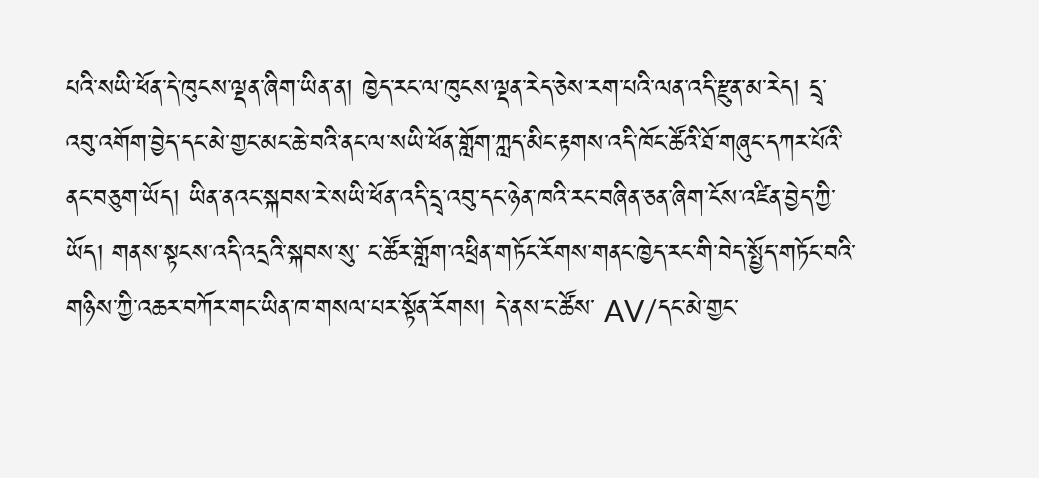པའི་སཡི་ཕོན་དེ་ཁུངས་ལྡན་ཞིག་ཡིན་ན། ཁྱེད་རང་ལ་ཁུངས་ལྡན་རེད་ཅེས་རག་པའི་ལན་འདི་རྫུན་མ་རེད། དྲྭ་འབུ་འགོག་བྱེད་དང་མེ་གྱང་མང་ཆེ་བའི་ནང་ལ་སཡི་ཕོན་གློག་ཀླད་མིང་རྟགས་འདི་ཁོང་ཚོའི་ཐོ་གཞུང་དཀར་པོའི་ནང་བཅུག་ཡོད། ཡིན་ནའང་སྐབས་རེ་སཡི་ཕོན་འདི་དྲྭ་འབུ་དང་ཉེན་ཁའི་རང་བཞིན་ཅན་ཞིག་ངོས་འཛིན་བྱེད་ཀྱི་ཡོད། གནས་སྟངས་འདི་འདྲའི་སྐབས་སུ་ ང་ཚོར་གློག་འཕྲིན་གཏོང་རོགས་གནང་ཁྱེད་རང་གི་བེད་སྤྱོད་གཏོང་བའི་ གཉིས་ཀྱི་འཆར་བཀོར་གང་ཡིན་ཁ་གསལ་པར་སྟོན་རོགས། དེ་ནས་ང་ཚོས་ AV/དང་མེ་གྱང་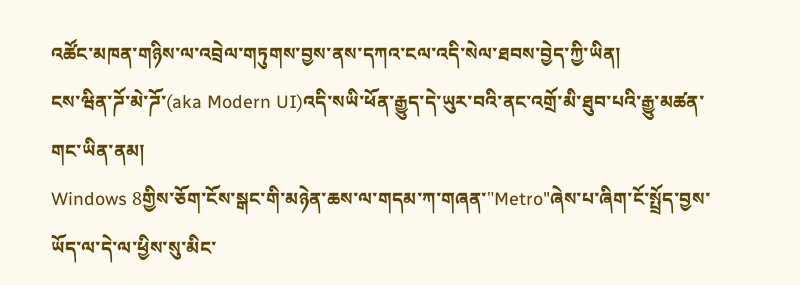འཚོང་མཁན་གཉིས་ལ་འབྲེལ་གཏུགས་བྱས་ནས་དཀའ་ངལ་འདི་སེལ་ཐབས་བྱེད་ཀྱི་ཡིན།
ངས་ཝིན་ཌོ་མེ་ཌོ་(aka Modern UI)འདི་སཡི་ཕོན་རྒྱུད་དེ་ཡུར་བའི་ནང་འགྲོ་མི་ཐུབ་པའི་རྒྱུ་མཚན་གང་ཡིན་ནམ།
Windows 8གྱིས་ཅོག་ངོས་སྒང་གི་མཉེན་ཆས་ལ་གདམ་ཀ་གཞན་"Metro"ཞེས་པ་ཞིག་ངོ་སྤྲོད་བྱས་ཡོད་ལ་དེ་ལ་ཕྱིས་སུ་མིང་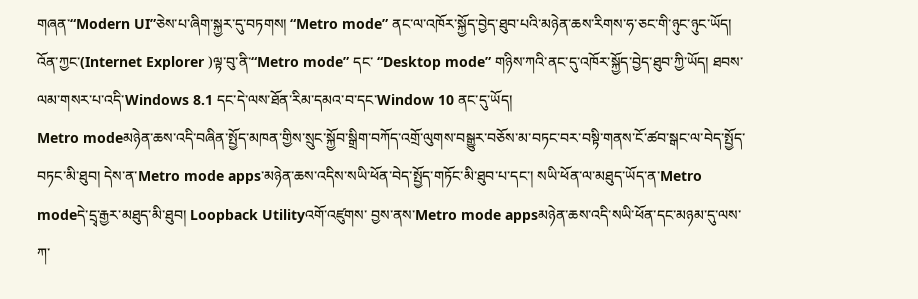གཞན་“Modern UI”ཅེས་པ་ཞིག་སྐྱར་དུ་བཏགས། “Metro mode” ནང་ལ་འཁོར་སྐྱོད་བྱེད་ཐུབ་པའི་མཉེན་ཆས་རིགས་ཧ་ཅང་གི་ཉུང་ཉུང་ཡོད། འོན་ཀྱང་(Internet Explorer )ལྟ་བུ་ནི་“Metro mode” དང་ “Desktop mode” གཉིས་ཀའི་ནང་དུ་འཁོར་སྐྱོད་བྱེད་ཐུབ་ཀྱི་ཡོད། ཐབས་ལམ་གསར་པ་འདི་Windows 8.1 དང་དེ་ལས་ཐོན་རིམ་དམའ་བ་དང་Window 10 ནང་དུ་ཡོད།
Metro modeམཉེན་ཆས་འདི་བཞིན་སྤྱོད་མཁན་གྱིས་སྲུང་སྐྱོབ་སྒྲིག་བཀོད་འགྲོ་ལུགས་བསྒྱུར་བཅོས་མ་བཏང་བར་བསྟི་གནས་ངོ་ཚབ་སྒང་ལ་བེད་སྤྱོད་བཏང་མི་ཐུབ། དེས་ན་Metro mode apps་མཉེན་ཆས་འདིས་སཡི་ཕོན་བེད་སྤྱོད་གཏོང་མི་ཐུབ་པ་དང་། སཡི་ཕོན་ལ་མཐུད་ཡོད་ན་Metro modeདེ་དྲྭ་རྒྱར་མཐུད་མི་ཐུབ། Loopback Utilityའགོ་འཛུགས་ བྱས་ནས་Metro mode appsམཉེན་ཆས་འདི་སཡི་ཕོན་དང་མཉམ་དུ་ལས་ཀ་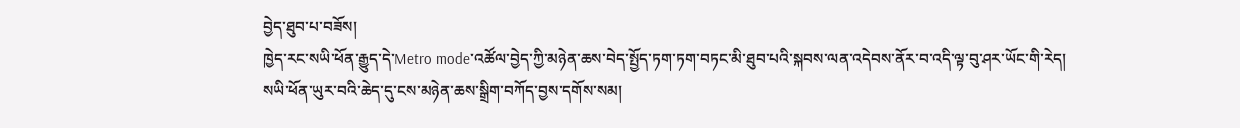བྱེད་ཐུབ་པ་བཟོས།
ཁྱེད་རང་སཡི་ཕོན་རྒྱུད་དེ་Metro mode་འཚོལ་བྱེད་ཀྱི་མཉེན་ཆས་བེད་སྤྱོད་ཏག་ཏག་བཏང་མི་ཐུབ་པའི་སྐབས་ལན་འདེབས་ནོར་བ་འདི་ལྟ་བུ་ཤར་ཡོང་གི་རེད།
སཡི་ཕོན་ཡུར་བའི་ཆེད་དུ་ངས་མཉེན་ཆས་སྒྲིག་བཀོད་བྱས་དགོས་སམ།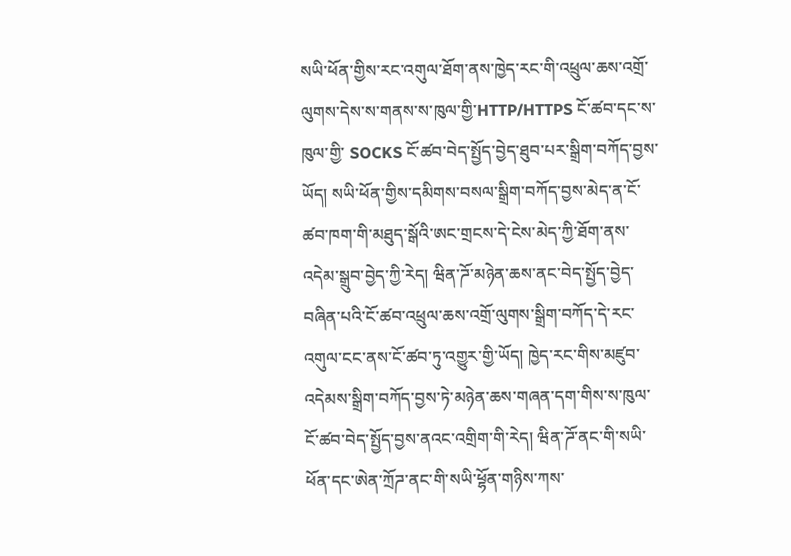སཡི་ཕོན་གྱིས་རང་འགུལ་ཐོག་ནས་ཁྱེད་རང་གི་འཕྲུལ་ཆས་འགྲོ་ལུགས་དེས་ས་གནས་ས་ཁུལ་གྱི་HTTP/HTTPS ངོ་ཚབ་དང་ས་ཁུལ་གྱི་ SOCKS ངོ་ཚབ་བེད་སྤྱོད་བྱེད་ཐུབ་པར་སྒྲིག་བཀོད་བྱས་ཡོད། སཡི་ཕོན་གྱིས་དམིགས་བསལ་སྒྲིག་བཀོད་བྱས་མེད་ན་ངོ་ཚབ་ཁག་གི་མཐུད་སྒོའི་ཨང་གྲངས་དེ་ངེས་མེད་ཀྱི་ཐོག་ནས་འདེམ་སྒྲུབ་བྱེད་ཀྱི་རེད། ཝིན་ཌོ་མཉེན་ཆས་ནང་བེད་སྤྱོད་བྱེད་བཞིན་པའི་ངོ་ཚབ་འཕྲུལ་ཆས་འགྲོ་ལུགས་སྒྲིག་བཀོད་དེ་རང་འགུལ་ངང་ནས་ངོ་ཚབ་ཏུ་འགྱུར་གྱི་ཡོད། ཁྱེད་རང་གིས་མཛུབ་འདེམས་སྒྲིག་བཀོད་བྱས་ཏེ་མཉེན་ཆས་གཞན་དག་གིས་ས་ཁུལ་ངོ་ཚབ་བེད་སྤྱོད་བྱས་ནའང་འགྲིག་གི་རེད། ཝིན་ཌོ་ནང་གི་སཡི་ཕོན་དང་ཨེན་ཀྲོཌ་ནང་གི་སཡི་ཕྷོན་གཉིས་ཀས་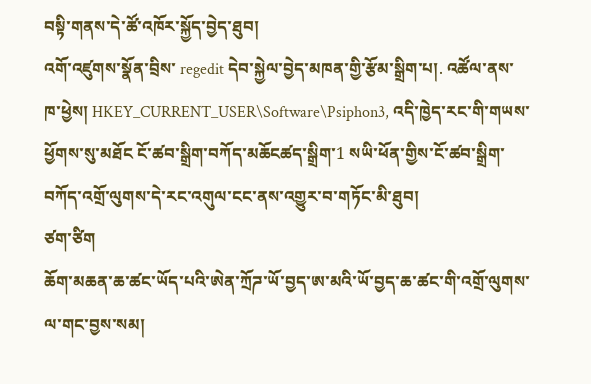བསྟི་གནས་དེ་ཚོ་འཁོར་སྐྱོད་བྱེད་ཐུབ།
འགོ་འཛུགས་སྣོན་བྲིས་ regedit དེབ་སྐྱེལ་བྱེད་མཁན་གྱི་རྩོམ་སྒྲིག་པ།. འཚོལ་ནས་ཁ་ཕྱེས། HKEY_CURRENT_USER\Software\Psiphon3, འདི་ཁྱེད་རང་གི་གཡས་ཕྱོགས་སུ་མཐོང ངོ་ཚབ་སྒྲིག་བཀོད་མཆོངཚད་སྒྲིག་1 སཡི་ཕོན་གྱིས་ངོ་ཚབ་སྒྲིག་བཀོད་འགྲོ་ལུགས་དེ་རང་འགུལ་ངང་ནས་འགྱུར་བ་གཏོང་མི་ཐུབ།
ཙག་ཙིག
ཆོག་མཆན་ཆ་ཚང་ཡོད་པའི་ཨེན་ཀྲོཌ་ཡོ་བྱད་ཨ་མའི་ཡོ་བྱད་ཆ་ཚང་གི་འགྲོ་ལུགས་ལ་གང་བྱས་སམ།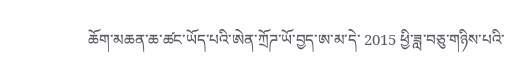ཆོག་མཆན་ཆ་ཚང་ཡོད་པའི་ཨེན་ཀྲོཌ་ཡོ་བྱད་ཨ་མ་དེ་ 2015 ཕྱི་ཟླ་བཅུ་གཉིས་པའི་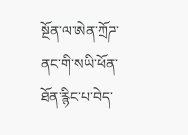སྔོན་ལ་ཨེན་ཀྲོཌ་ནང་གི་སཡི་ཕོན་ཐོན་རྙིང་པ་བེད་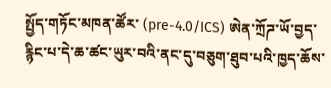སྤྱོད་གཏོང་མཁན་ཚོར་ (pre-4.0/ICS) ཨེན་ཀྲོཌ་ཡོ་བྱད་རྙིང་པ་དེ་ཆ་ཚང་ཡུར་བའི་ནང་དུ་བཅུག་ཐུབ་པའི་ཁྱད་ཆོས་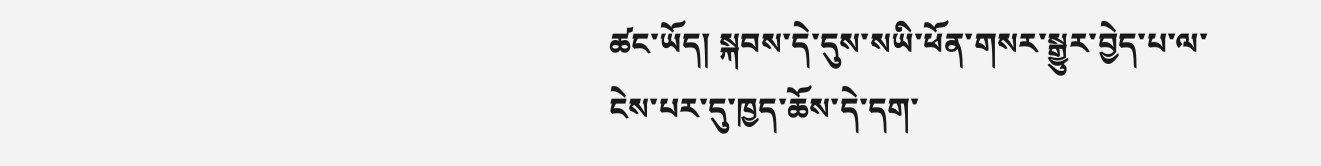ཚང་ཡོད། སྐབས་དེ་དུས་སཡི་ཕོན་གསར་སྒྱུར་བྱེད་པ་ལ་ངེས་པར་དུ་ཁྱད་ཆོས་དེ་དག་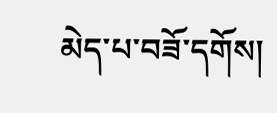མེད་པ་བཟོ་དགོས།